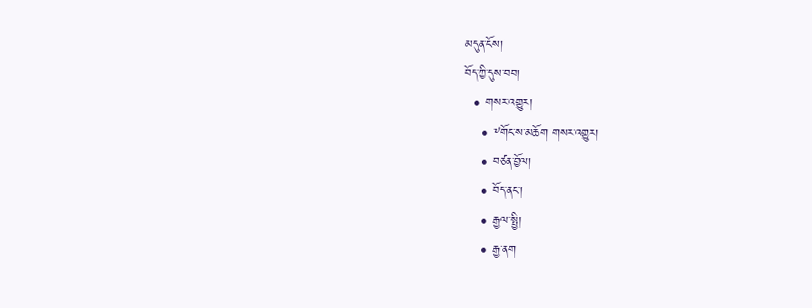མདུན་ངོས།
བོད་ཀྱི་དུས་བབ།
  • གསར་འགྱུར།
    • ༸གོང་ས་མཆོག གསར་འགྱུར།
    • བཙན་བྱོལ།
    • བོད་ནང་།
    • རྒྱལ་སྤྱི།
    • རྒྱ་ནག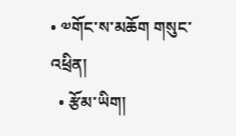• ༧གོང་ས་མཆོག གསུང་འཕྲིན།
  • རྩོམ་ཡིག།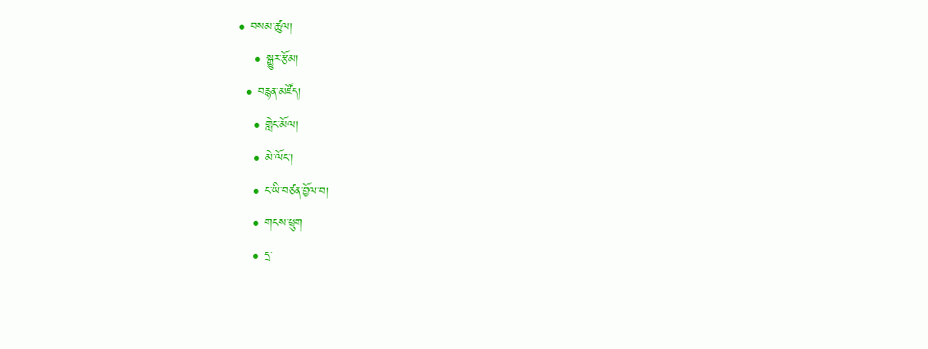• བསམ་ཚུལ།
    • སྒྱུར་རྩོམ།
  • བརྙན་མཛོད།
    • གླེང་མོལ།
    • མེ་ལོང་།
    • ང་ཡི་བཙན་བྱོལ་བ།
    • གངས་ཕྲུག
    • དྲ་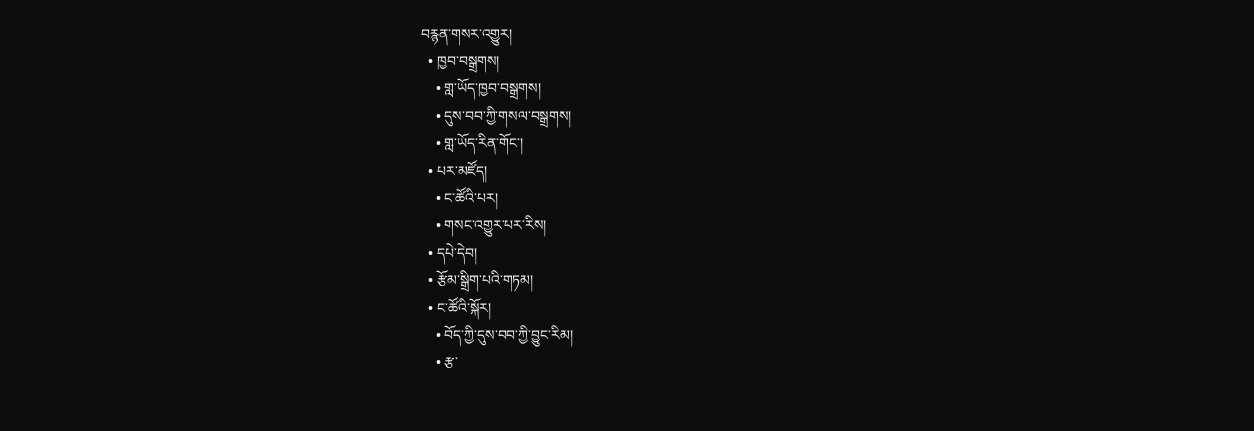བརྙན་གསར་འགྱུར།
  • ཁྱབ་བསྒྲགས།
    • གླ་ཡོད་ཁྱབ་བསྒྲགས།
    • དུས་བབ་ཀྱི་གསལ་བསྒྲགས།
    • གླ་ཡོད་རིན་གོང་།
  • པར་མཛོད།
    • ང་ཚོའི་པར།
    • གསང་འགྱུར་པར་རིས།
  • དཔེ་དེབ།
  • རྩོམ་སྒྲིག་པའི་གཏམ།
  • ང་ཚོའི་སྐོར།
    • བོད་ཀྱི་དུས་བབ་ཀྱི་བྱུང་རིམ།
    • རྩ་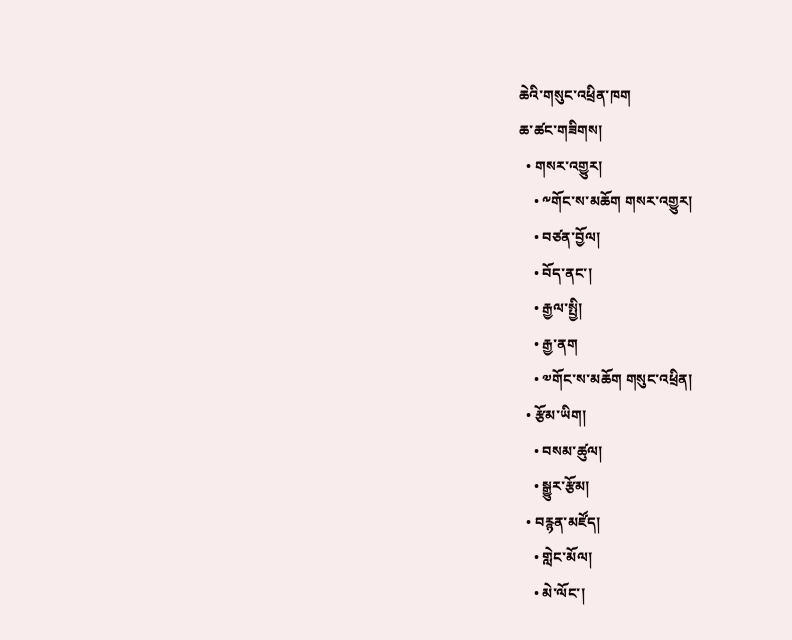ཆེའི་གསུང་འཕྲིན་ཁག
ཆ་ཚང་གཟིགས།
  • གསར་འགྱུར།
    • ༸གོང་ས་མཆོག གསར་འགྱུར།
    • བཙན་བྱོལ།
    • བོད་ནང་།
    • རྒྱལ་སྤྱི།
    • རྒྱ་ནག
    • ༧གོང་ས་མཆོག གསུང་འཕྲིན།
  • རྩོམ་ཡིག།
    • བསམ་ཚུལ།
    • སྒྱུར་རྩོམ།
  • བརྙན་མཛོད།
    • གླེང་མོལ།
    • མེ་ལོང་།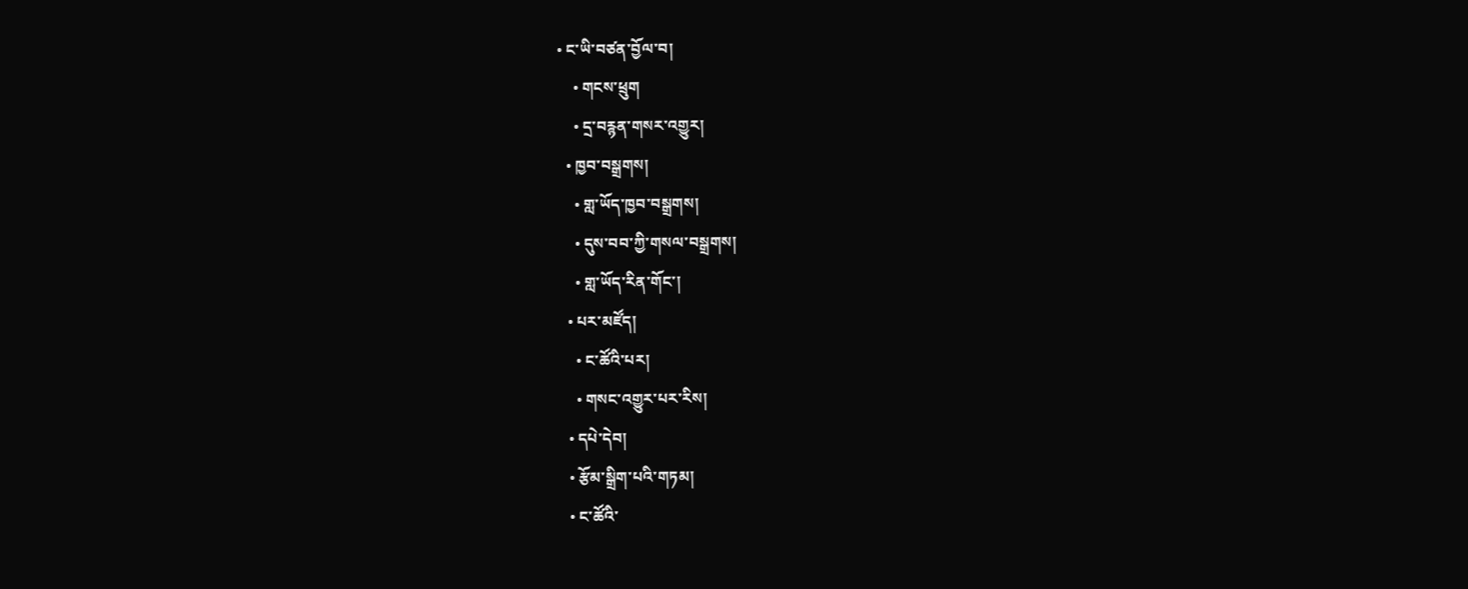• ང་ཡི་བཙན་བྱོལ་བ།
    • གངས་ཕྲུག
    • དྲ་བརྙན་གསར་འགྱུར།
  • ཁྱབ་བསྒྲགས།
    • གླ་ཡོད་ཁྱབ་བསྒྲགས།
    • དུས་བབ་ཀྱི་གསལ་བསྒྲགས།
    • གླ་ཡོད་རིན་གོང་།
  • པར་མཛོད།
    • ང་ཚོའི་པར།
    • གསང་འགྱུར་པར་རིས།
  • དཔེ་དེབ།
  • རྩོམ་སྒྲིག་པའི་གཏམ།
  • ང་ཚོའི་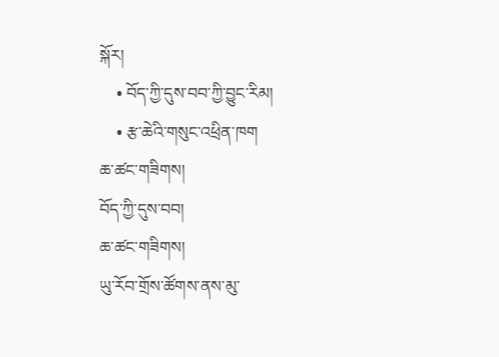སྐོར།
    • བོད་ཀྱི་དུས་བབ་ཀྱི་བྱུང་རིམ།
    • རྩ་ཆེའི་གསུང་འཕྲིན་ཁག
ཆ་ཚང་གཟིགས།
བོད་ཀྱི་དུས་བབ།
ཆ་ཚང་གཟིགས།
ཡུ་རོབ་གྲོས་ཚོགས་ནས་མུ་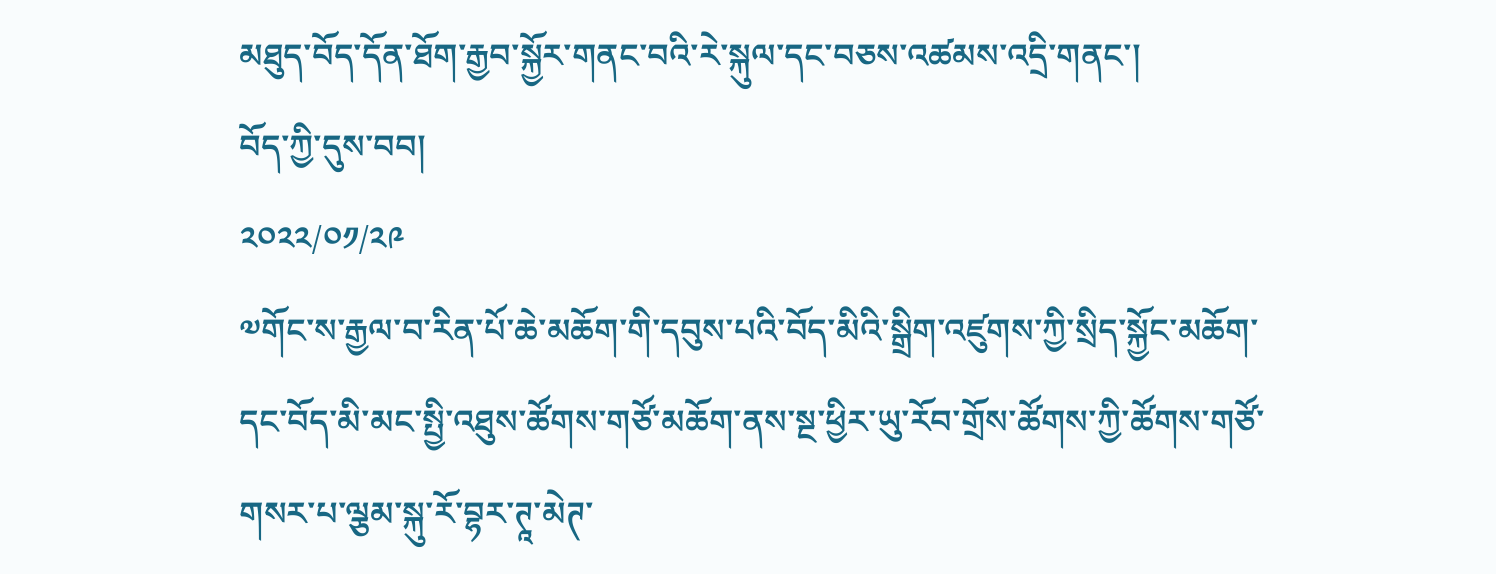མཐུད་བོད་དོན་ཐོག་རྒྱབ་སྐྱོར་གནང་བའི་རེ་སྐུལ་དང་བཅས་འཚམས་འདྲི་གནང་།
བོད་ཀྱི་དུས་བབ།
༢༠༢༢/༠༡/༢༩
༧གོང་ས་རྒྱལ་བ་རིན་པོ་ཆེ་མཆོག་གི་དབུས་པའི་བོད་མིའི་སྒྲིག་འཛུགས་ཀྱི་སྲིད་སྐྱོང་མཆོག་དང་བོད་མི་མང་སྤྱི་འཐུས་ཚོགས་གཙོ་མཆོག་ནས་སྔ་ཕྱིར་ཡུ་རོབ་གྲོས་ཚོགས་ཀྱི་ཚོགས་གཙོ་གསར་པ་ལྕམ་སྐུ་རོ་བྷར་ཊཱ་མེཊ་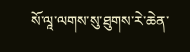སོ་ལཱ་ལགས་སུ་ཐུགས་རེ་ཆེན་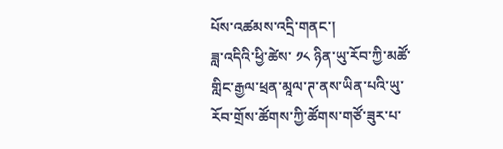པོས་འཚམས་འདྲི་གནང་།
ཟླ་འདིའི་ཕྱི་ཚེས་ ༡༨ ཉིན་ཡུ་རོབ་ཀྱི་མཚོ་གླིང་རྒྱལ་ཕྲན་མཱལ་ཊ་ནས་ཡིན་པའི་ཡུ་རོབ་གྲོས་ཚོགས་ཀྱི་ཚོགས་གཙོ་ཟུར་པ་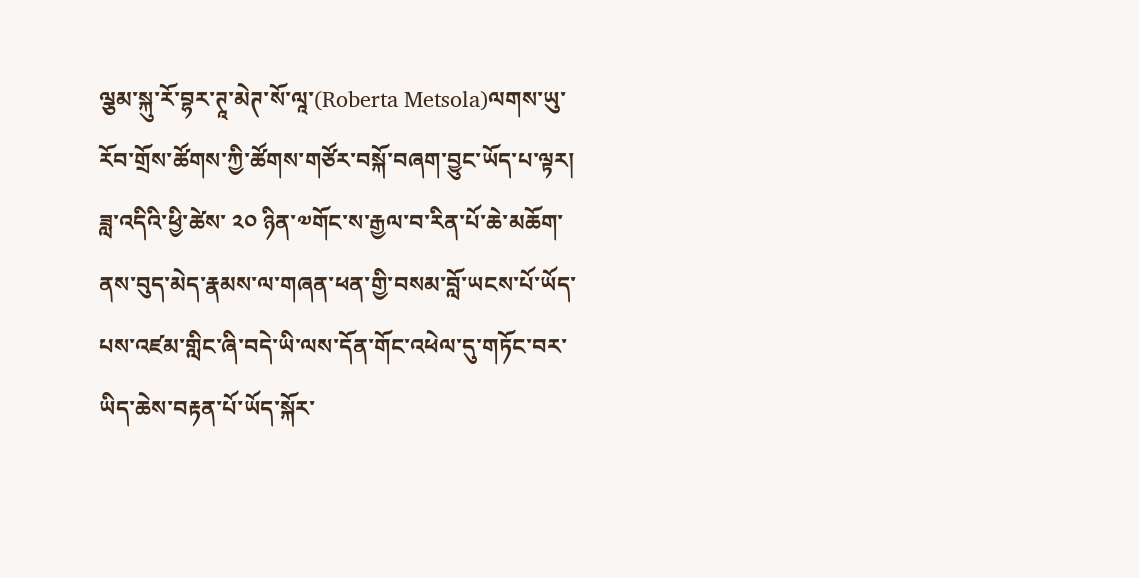ལྕམ་སྐུ་རོ་བྷར་ཊཱ་མེཊ་སོ་ལཱ་(Roberta Metsola)ལགས་ཡུ་རོབ་གྲོས་ཚོགས་ཀྱི་ཚོགས་གཙོར་བསྐོ་བཞག་བྱུང་ཡོད་པ་ལྟར། ཟླ་འདིའི་ཕྱི་ཚེས་ ༢༠ ཉིན་༧གོང་ས་རྒྱལ་བ་རིན་པོ་ཆེ་མཆོག་ནས་བུད་མེད་རྣམས་ལ་གཞན་ཕན་གྱི་བསམ་བློ་ཡངས་པོ་ཡོད་པས་འཛམ་གླིང་ཞི་བདེ་ཡི་ལས་དོན་གོང་འཕེལ་དུ་གཏོང་བར་ཡིད་ཆེས་བརྟན་པོ་ཡོད་སྐོར་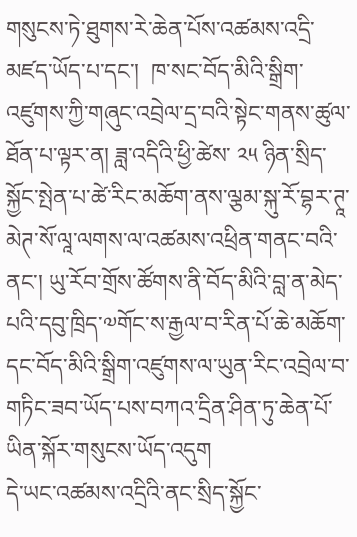གསུངས་ཏེ་ཐུགས་རེ་ཆེན་པོས་འཚམས་འདྲི་མཛད་ཡོད་པ་དང་།  ཁ་སང་བོད་མིའི་སྒྲིག་འཛུགས་ཀྱི་གཞུང་འབྲེལ་དྲ་བའི་སྟེང་གནས་ཚུལ་ཐོན་པ་ལྟར་ན། ཟླ་འདིའི་ཕྱི་ཚེས་ ༢༥ ཉིན་སྲིད་སྐྱོང་སྤེན་པ་ཚེ་རིང་མཆོག་ནས་ལྕམ་སྐུ་རོ་བྷར་ཊཱ་མེཊ་སོ་ལཱ་ལགས་ལ་འཚམས་འཕྲིན་གནང་བའི་ནང་། ཡུ་རོབ་གྲོས་ཚོགས་ནི་བོད་མིའི་བླ་ན་མེད་པའི་དབུ་ཁྲིད་༧གོང་ས་རྒྱལ་བ་རིན་པོ་ཆེ་མཆོག་དང་བོད་མིའི་སྒྲིག་འཛུགས་ལ་ཡུན་རིང་འབྲེལ་བ་གཏིང་ཟབ་ཡོད་པས་བཀའ་དྲིན་ཤིན་ཏུ་ཆེན་པོ་ཡིན་སྐོར་གསུངས་ཡོད་འདུག
དེ་ཡང་འཚམས་འདྲིའི་ནང་སྲིད་སྐྱོང་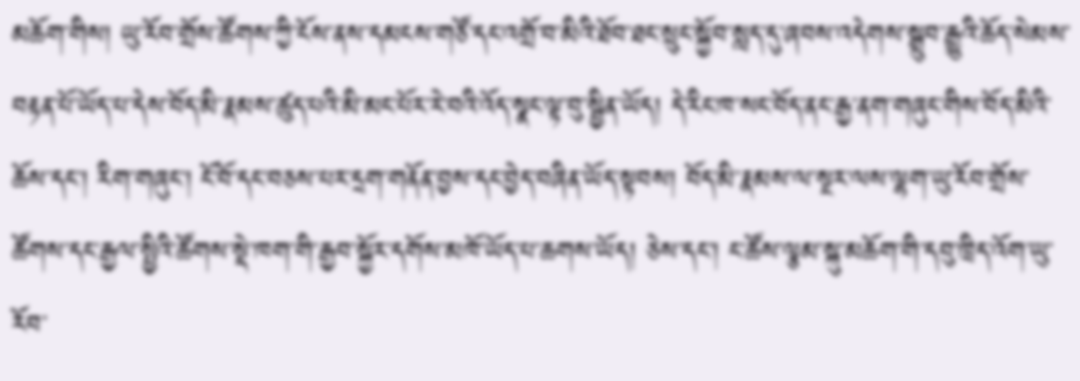མཆོག་གིས། ཡུ་རོབ་གྲོས་ཚོགས་ཀྱི་ངོས་ནས་དམངས་གཙོ་དང་འགྲོ་བ་མིའི་ཐོབ་ཐང་སྲུང་སྐྱོབ་སླད་དུ་ཞབས་འདེགས་སྒྲུབ་རྒྱུའི་ཆོད་སེམས་བརྟན་པོ་ཡོད་པ་དེས་བོད་མི་རྣམས་ཚུད་པའི་མི་མང་པོར་རེ་བའི་འོད་སྣང་ལྟ་བུ་སྦྱིན་ཡོད། དེ་རིང་ཁ་སང་བོད་ནང་རྒྱ་ནག་གཞུང་གིས་བོད་མིའི་ཆོས་དང་། རིག་གཞུང་། ངོ་བོ་དང་བཅས་པར་དྲག་གནོན་བྱས་དང་བྱེད་བཞིན་ཡོད་སྟབས། བོད་མི་རྣམས་ལ་སྔར་ལས་ལྷག་ཡུ་རོབ་གྲོས་ཚོགས་དང་རྒྱལ་སྤྱིའི་ཚོགས་སྡེ་ཁག་གི་རྒྱབ་སྐྱོར་དགོས་མཁོ་ཡོད་པ་ཆགས་ཡོད། ཅེས་དང་། ང་ཚོས་ལྕམ་སྐུ་མཆོག་གི་དབུ་ཁྲིད་འོག་ཡུ་རོབ་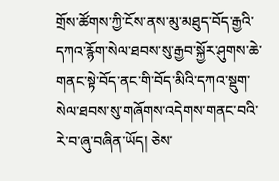གྲོས་ཚོགས་ཀྱི་ངོས་ནས་མུ་མཐུད་བོད་རྒྱའི་དཀའ་རྙོག་སེལ་ཐབས་སུ་རྒྱབ་སྐྱོར་ཤུགས་ཆེ་གནང་སྟེ་བོད་ནང་གི་བོད་མིའི་དཀའ་སྡུག་སེལ་ཐབས་སུ་གཞོགས་འདེགས་གནང་བའི་རེ་བ་ཞུ་བཞིན་ཡོད། ཅེས་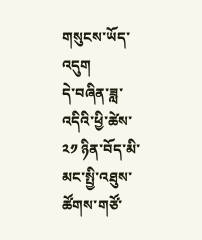གསུངས་ཡོད་འདུག
དེ་བཞིན་ཟླ་འདིའི་ཕྱི་ཚེས་ ༢༡ ཉིན་བོད་མི་མང་སྤྱི་འཐུས་ཚོགས་གཙོ་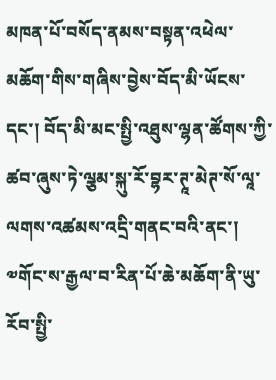མཁན་པོ་བསོད་ནམས་བསྟན་འཕེལ་མཆོག་གིས་གཞིས་བྱེས་བོད་མི་ཡོངས་དང་། བོད་མི་མང་སྤྱི་འཐུས་ལྷན་ཚོགས་ཀྱི་ཚབ་ཞུས་ཏེ་ལྕམ་སྐུ་རོ་བྷར་ཊཱ་མེཊ་སོ་ལཱ་ལགས་འཚམས་འདྲི་གནང་བའི་ནང་། ༧གོང་ས་རྒྱལ་བ་རིན་པོ་ཆེ་མཆོག་ནི་ཡུ་རོབ་སྤྱི་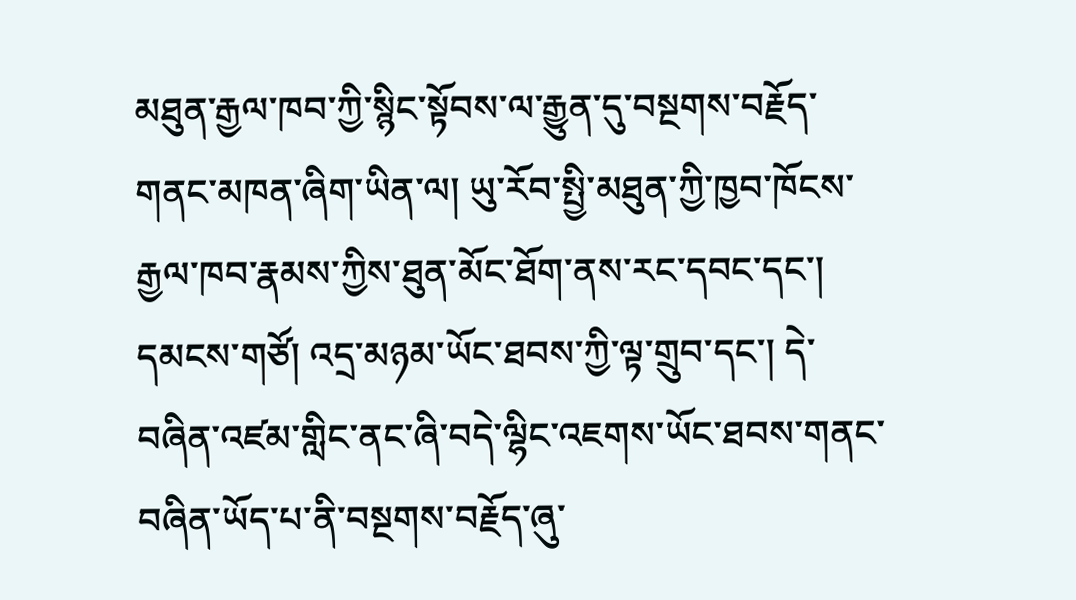མཐུན་རྒྱལ་ཁབ་ཀྱི་སྙིང་སྟོབས་ལ་རྒྱུན་དུ་བསྔགས་བརྗོད་གནང་མཁན་ཞིག་ཡིན་ལ། ཡུ་རོབ་སྤྱི་མཐུན་ཀྱི་ཁྱབ་ཁོངས་རྒྱལ་ཁབ་རྣམས་ཀྱིས་ཐུན་མོང་ཐོག་ནས་རང་དབང་དང་། དམངས་གཙོ། འདྲ་མཉམ་ཡོང་ཐབས་ཀྱི་ལྟ་གྲུབ་དང་། དེ་བཞིན་འཛམ་གླིང་ནང་ཞི་བདེ་ལྷིང་འཇགས་ཡོང་ཐབས་གནང་བཞིན་ཡོད་པ་ནི་བསྔགས་བརྗོད་ཞུ་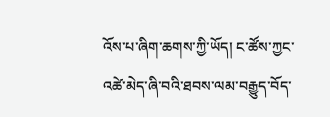འོས་པ་ཞིག་ཆགས་ཀྱི་ཡོད། ང་ཚོས་ཀྱང་འཚེ་མེད་ཞི་བའི་ཐབས་ལམ་བརྒྱུད་བོད་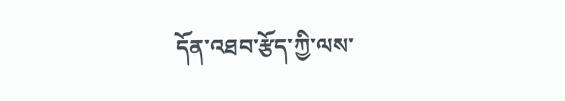དོན་འཐབ་རྩོད་ཀྱི་ལས་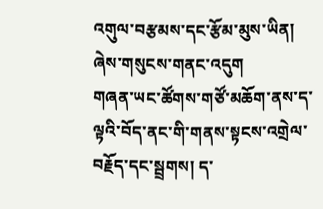འགུལ་བརྩམས་དང་རྩོམ་མུས་ཡིན། ཞེས་གསུངས་གནང་འདུག
གཞན་ཡང་ཚོགས་གཙོ་མཆོག་ནས་ད་ལྟའི་བོད་ནང་གི་གནས་སྟངས་འགྲེལ་བརྗོད་དང་སྦྲགས། ད་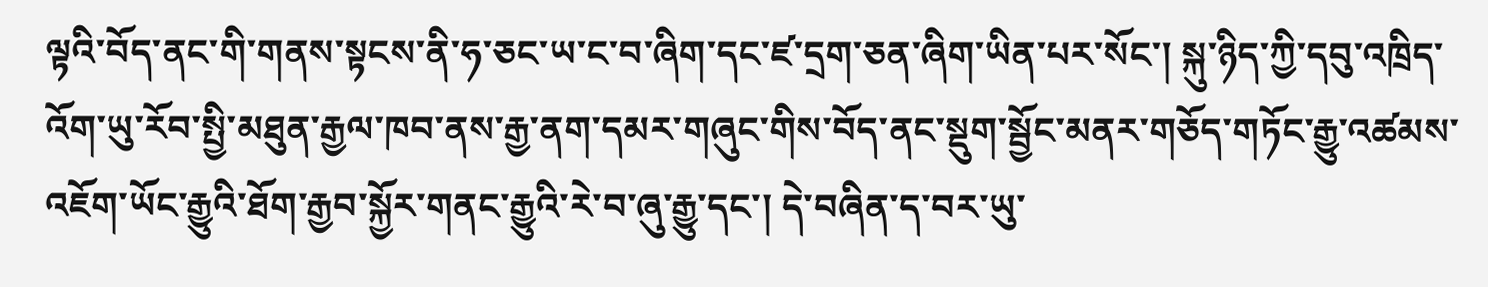ལྟའི་བོད་ནང་གི་གནས་སྟངས་ནི་ཧ་ཅང་ཡ་ང་བ་ཞིག་དང་ཛ་དྲག་ཅན་ཞིག་ཡིན་པར་སོང་། སྐུ་ཉིད་ཀྱི་དབུ་འཁྲིད་འོག་ཡུ་རོབ་སྤྱི་མཐུན་རྒྱལ་ཁབ་ནས་རྒྱ་ནག་དམར་གཞུང་གིས་བོད་ནང་སྡུག་སྦྱོང་མནར་གཅོད་གཏོང་རྒྱུ་འཚམས་འཇོག་ཡོང་རྒྱུའི་ཐོག་རྒྱབ་སྐྱོར་གནང་རྒྱུའི་རེ་བ་ཞུ་རྒྱུ་དང་། དེ་བཞིན་ད་བར་ཡུ་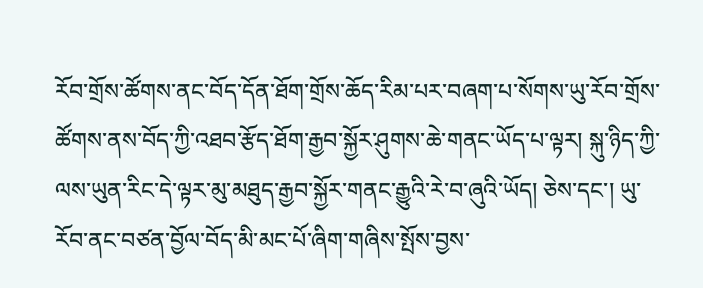རོབ་གྲོས་ཚོགས་ནང་བོད་དོན་ཐོག་གྲོས་ཆོད་རིམ་པར་བཞག་པ་སོགས་ཡུ་རོབ་གྲོས་ཚོགས་ནས་བོད་ཀྱི་འཐབ་རྩོད་ཐོག་རྒྱབ་སྐྱོར་ཤུགས་ཆེ་གནང་ཡོད་པ་ལྟར། སྐུ་ཉིད་ཀྱི་ལས་ཡུན་རིང་དེ་ལྟར་མུ་མཐུད་རྒྱབ་སྐྱོར་གནང་རྒྱུའི་རེ་བ་ཞུའི་ཡོད། ཅེས་དང་། ཡུ་རོབ་ནང་བཙན་བྱོལ་བོད་མི་མང་པོ་ཞིག་གཞིས་སྤོས་བྱས་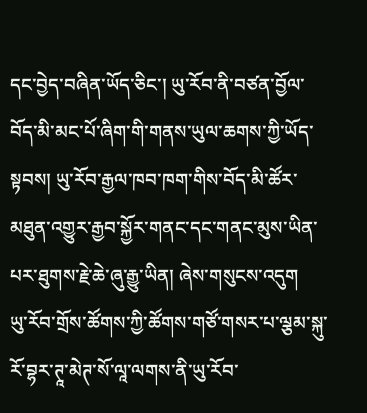དང་བྱེད་བཞིན་ཡོད་ཅིང་། ཡུ་རོབ་ནི་བཙན་བྱོལ་བོད་མི་མང་པོ་ཞིག་གི་གནས་ཡུལ་ཆགས་ཀྱི་ཡོད་སྟབས། ཡུ་རོབ་རྒྱལ་ཁབ་ཁག་གིས་བོད་མི་ཚོར་མཐུན་འགྱུར་རྒྱབ་སྐྱོར་གནང་དང་གནང་མུས་ཡིན་པར་ཐུགས་རྗེ་ཆེ་ཞུ་རྒྱུ་ཡིན། ཞེས་གསུངས་འདུག
ཡུ་རོབ་གྲོས་ཚོགས་ཀྱི་ཚོགས་གཙོ་གསར་པ་ལྕམ་སྐུ་རོ་བྷར་ཊཱ་མེཊ་སོ་ལཱ་ལགས་ནི་ཡུ་རོབ་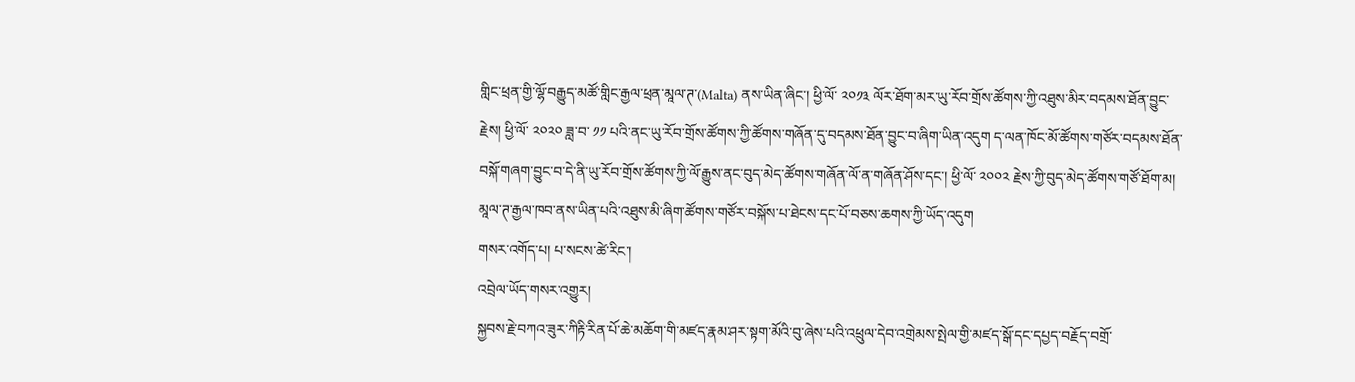གླིང་ཕྲན་གྱི་ལྷོ་བརྒྱུད་མཚོ་གླིང་རྒྱལ་ཕྲན་མཱལ་ཊ་(Malta) ནས་ཡིན་ཞིང་། ཕྱི་ལོ་ ༢༠༡༣ ལོར་ཐོག་མར་ཡུ་རོབ་གྲོས་ཚོགས་ཀྱི་འཐུས་མིར་བདམས་ཐོན་བྱུང་རྗེས། ཕྱི་ལོ་ ༢༠༢༠ ཟླ་བ་ ༡༡ པའི་ནང་ཡུ་རོབ་གྲོས་ཚོགས་ཀྱི་ཚོགས་གཞོན་དུ་བདམས་ཐོན་བྱུང་བ་ཞིག་ཡིན་འདུག ད་ལན་ཁོང་མོ་ཚོགས་གཙོར་བདམས་ཐོན་བསྐོ་གཞག་བྱུང་བ་དེ་ནི་ཡུ་རོབ་གྲོས་ཚོགས་ཀྱི་ལོ་རྒྱུས་ནང་བུད་མེད་ཚོགས་གཞོན་ལོ་ན་གཞོན་ཤོས་དང་། ཕྱི་ལོ་ ༢༠༠༢ རྗེས་ཀྱི་བུད་མེད་ཚོགས་གཙོ་ཐོག་མ། མཱལ་ཊ་རྒྱལ་ཁབ་ནས་ཡིན་པའི་འཐུས་མི་ཞིག་ཚོགས་གཙོར་བསྐོས་པ་ཐེངས་དང་པོ་བཅས་ཆགས་ཀྱི་ཡོད་འདུག
གསར་འགོད་པ། པ་སངས་ཚེ་རིང་།
འབྲེལ་ཡོད་གསར་འགྱུར།
སྐྱབས་རྗེ་བཀའ་ཟུར་ཀིརྟི་རིན་པོ་ཆེ་མཆོག་གི་མཛད་རྣམ་ཤར་སྟག་མོའི་བུ་ཞེས་པའི་འཕྲུལ་དེབ་འགྲེམས་སྤེལ་གྱི་མཛད་སྒོ་དང་དཔྱད་བརྗོད་བགྲོ་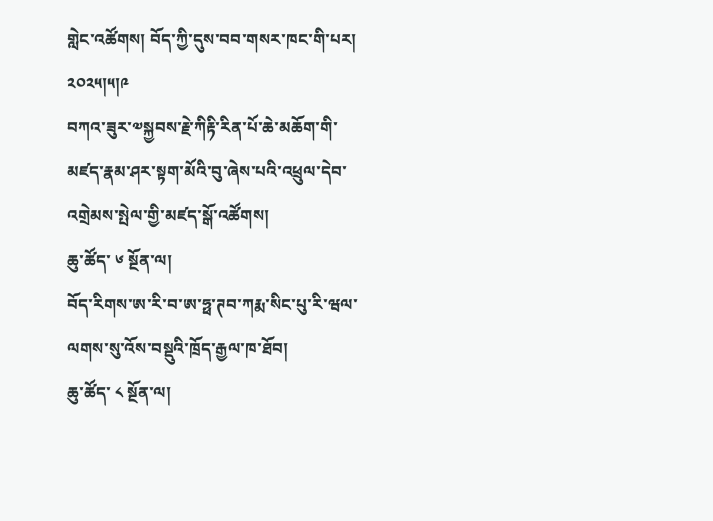གླེང་འཚོགས། བོད་ཀྱི་དུས་བབ་གསར་ཁང་གི་པར། ༢༠༢༥།༥།༩
བཀའ་ཟུར་༧སྐྱབས་རྗེ་ཀིརྟི་རིན་པོ་ཆེ་མཆོག་གི་མཛད་རྣམ་ཤར་སྟག་མོའི་བུ་ཞེས་པའི་འཕྲུལ་དེབ་འགྲེམས་སྤེལ་གྱི་མཛད་སྒོ་འཚོགས།
ཆུ་ཚོད་ ༦ སྔོན་ལ།
བོད་རིགས་ཨ་རི་བ་ཨ་ཧྥ་ཊབ་ཀརྨ་སིང་པུ་རི་ཝལ་ལགས་སུ་འོས་བསྡུའི་ཁྲོད་རྒྱལ་ཁ་ཐོབ།
ཆུ་ཚོད་ ༨ སྔོན་ལ།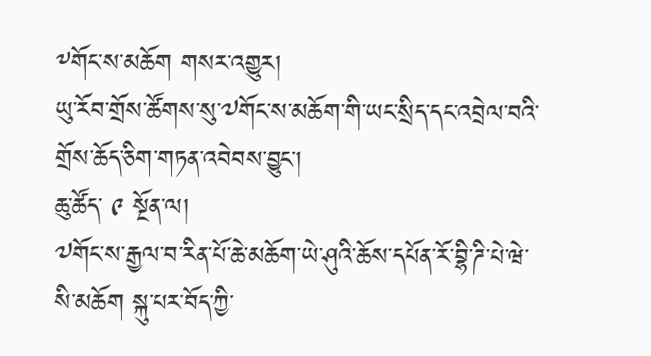༸གོང་ས་མཆོག གསར་འགྱུར།
ཡུ་རོབ་གྲོས་ཚོགས་སུ་༧གོང་ས་མཆོག་གི་ཡང་སྲིད་དང་འབྲེལ་བའི་གྲོས་ཆོད་ཅིག་གཏན་འབེབས་བྱུང་།
ཆུ་ཚོད་ ༩ སྔོན་ལ།
༧གོང་ས་རྒྱལ་བ་རིན་པོ་ཆེ་མཆོག་ཡེ་ཤུའི་ཆོས་དཔོན་རོ་བྷི་ཌི་པེ་ཝེ་སི་མཆོག སྐུ་པར་བོད་ཀྱི་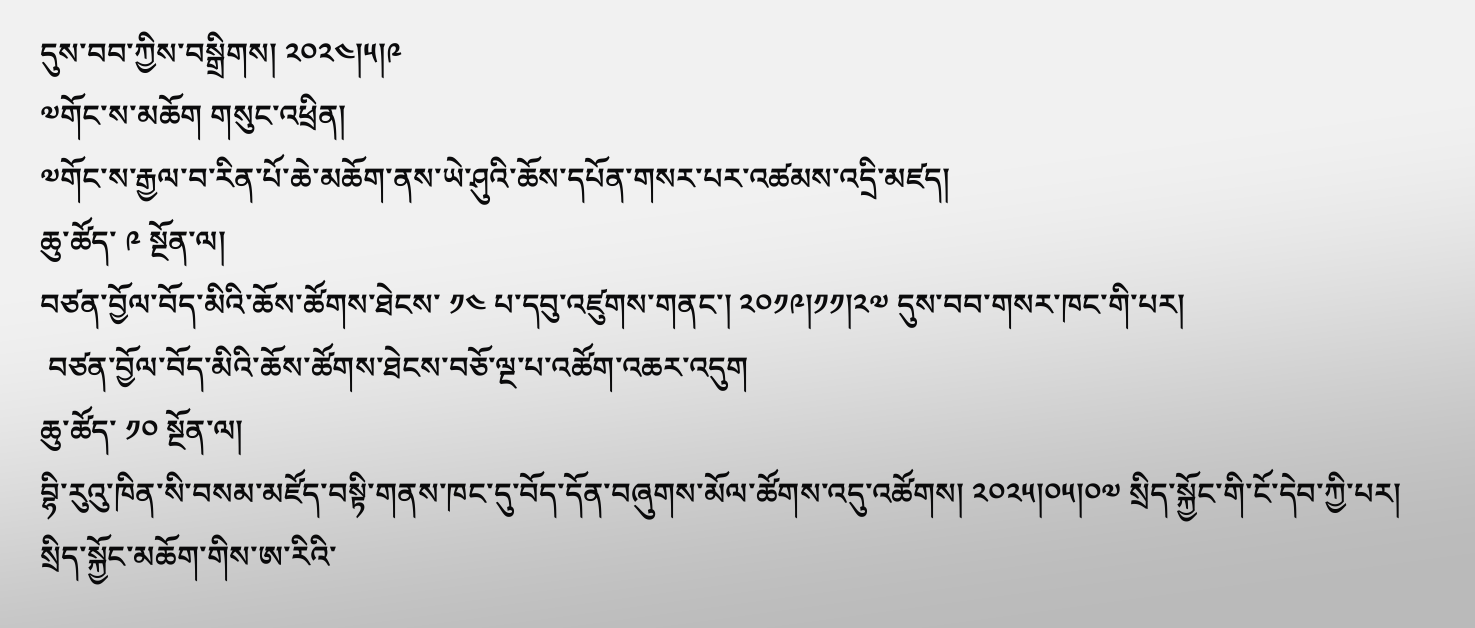དུས་བབ་ཀྱིས་བསྒྲིགས། ༢༠༢༤།༥།༩
༧གོང་ས་མཆོག གསུང་འཕྲིན།
༧གོང་ས་རྒྱལ་བ་རིན་པོ་ཆེ་མཆོག་ནས་ཡེ་ཤུའི་ཆོས་དཔོན་གསར་པར་འཚམས་འདྲི་མཛད།
ཆུ་ཚོད་ ༩ སྔོན་ལ།
བཙན་བྱོལ་བོད་མིའི་ཆོས་ཚོགས་ཐེངས་ ༡༤ པ་དབུ་འཛུགས་གནང་། ༢༠༡༩།༡༡།༢༧ དུས་བབ་གསར་ཁང་གི་པར།
 བཙན་བྱོལ་བོད་མིའི་ཆོས་ཚོགས་ཐེངས་བཅོ་ལྔ་པ་འཚོག་འཆར་འདུག
ཆུ་ཚོད་ ༡༠ སྔོན་ལ།
བྷི་རུའུ་ཁིན་སི་བསམ་མཛོད་བསྟི་གནས་ཁང་དུ་བོད་དོན་བཞུགས་མོལ་ཚོགས་འདུ་འཚོགས། ༢༠༢༥།༠༥།༠༧ སྲིད་སྐྱོང་གི་ངོ་དེབ་ཀྱི་པར།
སྲིད་སྐྱོང་མཆོག་གིས་ཨ་རིའི་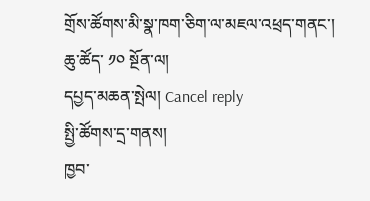གྲོས་ཚོགས་མི་སྣ་ཁག་ཅིག་ལ་མཇལ་འཕྲད་གནང་།
ཆུ་ཚོད་ ༡༠ སྔོན་ལ།
དཔྱད་མཆན་སྤེལ། Cancel reply
སྤྱི་ཚོགས་དྲ་གནས།
ཁྱབ་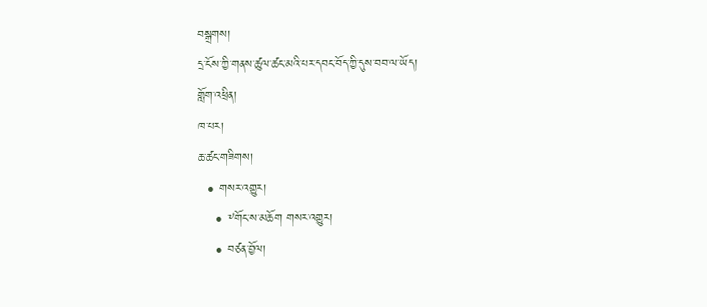བསྒྲགས།
དྲ་ངོས་ཀྱི་གནས་ཚུལ་ཚང་མའི་པར་དབང་བོད་ཀྱི་དུས་བབ་ལ་ཡོད།
གློག་འཕྲིན།
ཁ་པར།
ཆ་ཚང་གཟིགས།
  • གསར་འགྱུར།
    • ༸གོང་ས་མཆོག གསར་འགྱུར།
    • བཙན་བྱོལ།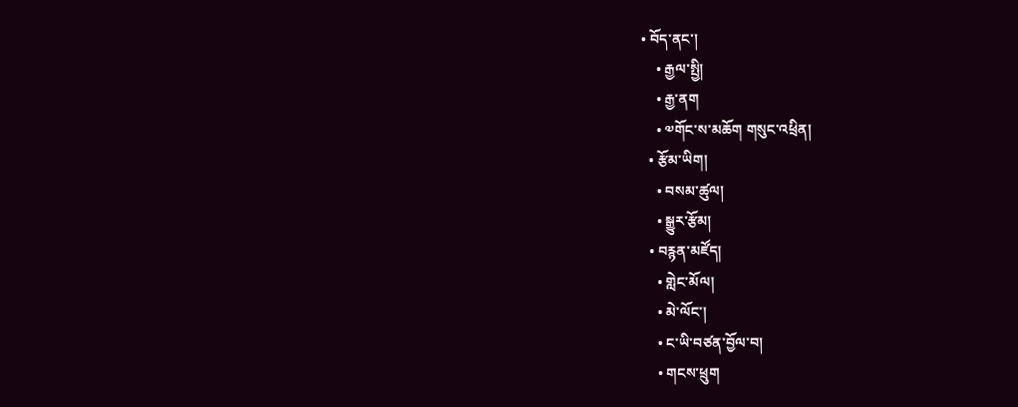• བོད་ནང་།
    • རྒྱལ་སྤྱི།
    • རྒྱ་ནག
    • ༧གོང་ས་མཆོག གསུང་འཕྲིན།
  • རྩོམ་ཡིག།
    • བསམ་ཚུལ།
    • སྒྱུར་རྩོམ།
  • བརྙན་མཛོད།
    • གླེང་མོལ།
    • མེ་ལོང་།
    • ང་ཡི་བཙན་བྱོལ་བ།
    • གངས་ཕྲུག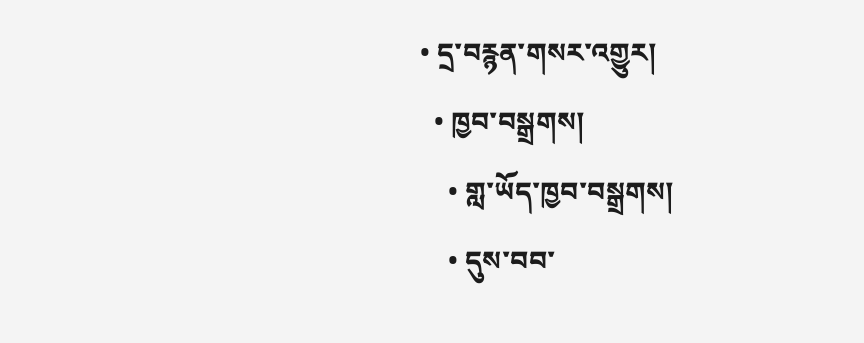• དྲ་བརྙན་གསར་འགྱུར།
  • ཁྱབ་བསྒྲགས།
    • གླ་ཡོད་ཁྱབ་བསྒྲགས།
    • དུས་བབ་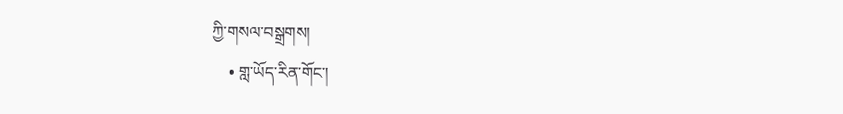ཀྱི་གསལ་བསྒྲགས།
    • གླ་ཡོད་རིན་གོང་།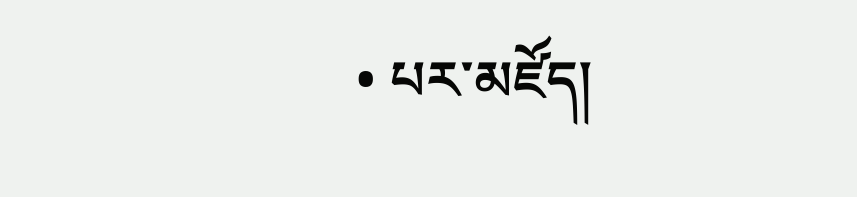• པར་མཛོད།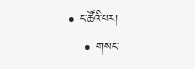• ང་ཚོའི་པར།
    • གསང་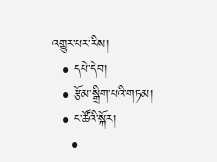འགྱུར་པར་རིས།
  • དཔེ་དེབ།
  • རྩོམ་སྒྲིག་པའི་གཏམ།
  • ང་ཚོའི་སྐོར།
    •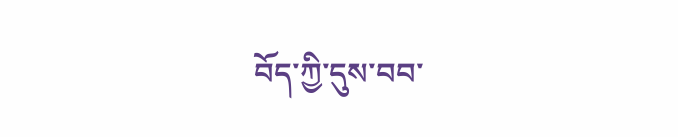བོད་ཀྱི་དུས་བབ་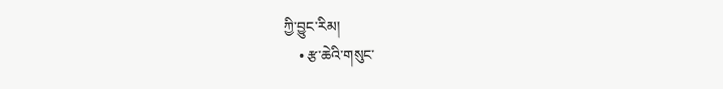ཀྱི་བྱུང་རིམ།
    • རྩ་ཆེའི་གསུང་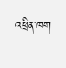འཕྲིན་ཁག